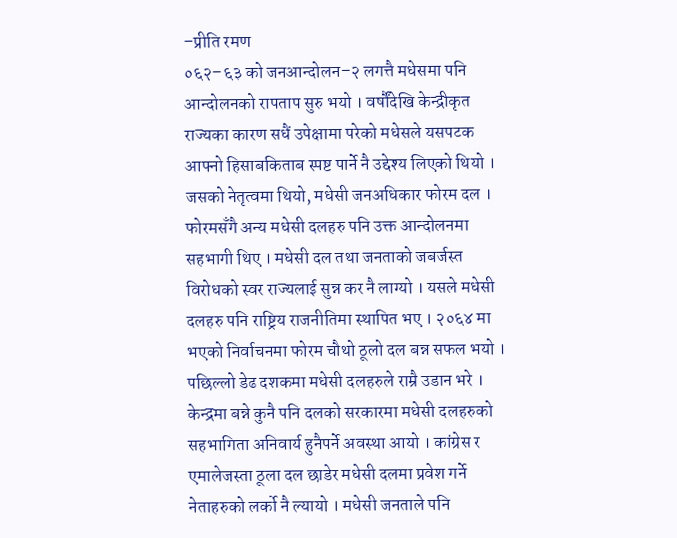–प्रीति रमण
०६२–६३ को जनआन्दोलन–२ लगत्तै मधेसमा पनि आन्दोलनको रापताप सुरु भयो । वर्षौंदेखि केन्द्रीकृत राज्यका कारण सधैं उपेक्षामा परेको मधेसले यसपटक आफ्नो हिसाबकिताब स्पष्ट पार्ने नै उद्देश्य लिएको थियो । जसको नेतृत्वमा थियो, मधेसी जनअधिकार फोरम दल । फोरमसँगै अन्य मधेसी दलहरु पनि उक्त आन्दोलनमा सहभागी थिए । मधेसी दल तथा जनताको जबर्जस्त विरोधको स्वर राज्यलाई सुन्न कर नै लाग्यो । यसले मधेसी दलहरु पनि राष्ट्रिय राजनीतिमा स्थापित भए । २०६४ मा भएको निर्वाचनमा फोरम चौथो ठूलो दल बन्न सफल भयो ।
पछिल्लो डेढ दशकमा मधेसी दलहरुले राम्रै उडान भरे । केन्द्रमा बन्ने कुनै पनि दलको सरकारमा मधेसी दलहरुको सहभागिता अनिवार्य हुनैपर्ने अवस्था आयो । कांग्रेस र एमालेजस्ता ठूला दल छाडेर मधेसी दलमा प्रवेश गर्ने नेताहरुको लर्को नै ल्यायो । मधेसी जनताले पनि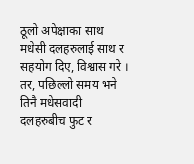ठूलो अपेक्षाका साथ मधेसी दलहरुलाई साथ र सहयोग दिए, विश्वास गरे । तर, पछिल्लो समय भने तिनै मधेसवादी दलहरुबीच फुट र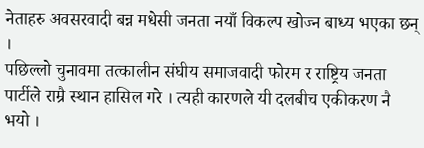नेताहरु अवसरवादी बन्न मधेसी जनता नयाँ विकल्प खोज्न बाध्य भएका छन् ।
पछिल्लो चुनावमा तत्कालीन संघीय समाजवादी फोरम र राष्ट्रिय जनता पार्टीले राम्रै स्थान हासिल गरे । त्यही कारणले यी दलबीच एकीकरण नै भयो ।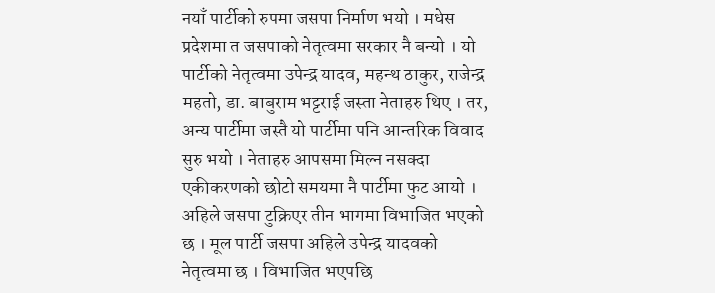नयाँ पार्टीको रुपमा जसपा निर्माण भयो । मधेस प्रदेशमा त जसपाको नेतृत्वमा सरकार नै बन्यो । यो पार्टीको नेतृत्वमा उपेन्द्र यादव, महन्थ ठाकुर, राजेन्द्र महतो, डा. बाबुराम भट्टराई जस्ता नेताहरु थिए । तर, अन्य पार्टीमा जस्तै यो पार्टीमा पनि आन्तरिक विवाद सुरु भयो । नेताहरु आपसमा मिल्न नसक्दा एकीकरणको छोटो समयमा नै पार्टीमा फुट आयो ।
अहिले जसपा टुक्रिएर तीन भागमा विभाजित भएको छ । मूल पार्टी जसपा अहिले उपेन्द्र यादवको नेतृत्वमा छ । विभाजित भएपछि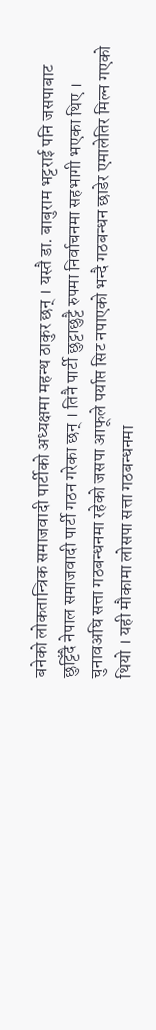बनेको लोकतान्त्रिक समाजवादी पार्टीको अध्यक्षमा महन्थ ठाकुर छन् । यस्तै डा. बाबुराम भट्टराई पनि जसपाबाट छुट्टिँदै नेपाल समाजवादी पार्टी गठन गरेका छन् । तिनै पार्टी छुट्टाछुट्टै रुपमा निर्वाचनमा सहभागी भएका थिए । चुनावअघि सत्ता गठबन्धनमा रहेको जसपा आफूले पर्याप्त सिट नपाएको भन्दै गठबन्धन छाडेर एमालेतिर मिल्न गएको थियो । यही मौकामा लोसपा सत्ता गठबन्धनमा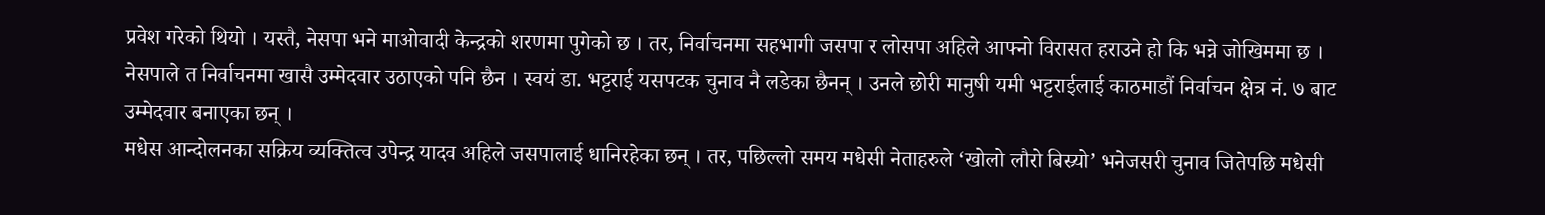प्रवेश गरेको थियो । यस्तै, नेसपा भने माओवादी केन्द्रको शरणमा पुगेको छ । तर, निर्वाचनमा सहभागी जसपा र लोसपा अहिले आफ्नो विरासत हराउने हो कि भन्ने जोखिममा छ । नेसपाले त निर्वाचनमा खासै उम्मेदवार उठाएको पनि छैन । स्वयं डा. भट्टराई यसपटक चुनाव नै लडेका छैनन् । उनले छोरी मानुषी यमी भट्टराईलाई काठमाडौं निर्वाचन क्षेत्र नं. ७ बाट उम्मेदवार बनाएका छन् ।
मधेस आन्दोलनका सक्रिय व्यक्तित्व उपेन्द्र यादव अहिले जसपालाई धानिरहेका छन् । तर, पछिल्लो समय मधेसी नेताहरुले ‘खोलो लौरो बिस्र्यो’ भनेजसरी चुनाव जितेपछि मधेसी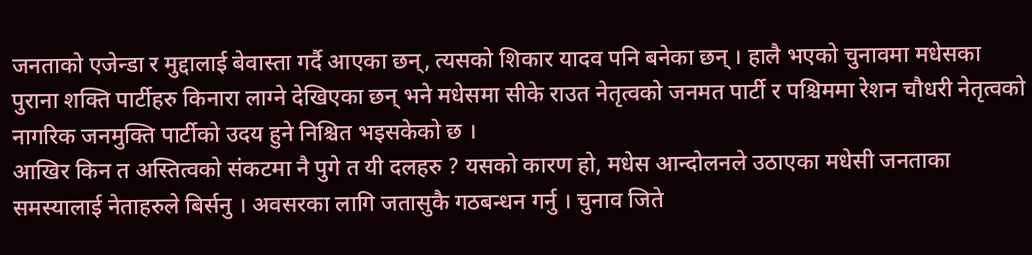जनताको एजेन्डा र मुद्दालाई बेवास्ता गर्दै आएका छन्, त्यसको शिकार यादव पनि बनेका छन् । हालै भएको चुनावमा मधेसका पुराना शक्ति पार्टीहरु किनारा लाग्ने देखिएका छन् भने मधेसमा सीके राउत नेतृत्वको जनमत पार्टी र पश्चिममा रेशन चौधरी नेतृत्वको नागरिक जनमुक्ति पार्टीको उदय हुने निश्चित भइसकेको छ ।
आखिर किन त अस्तित्वको संकटमा नै पुगे त यी दलहरु ? यसको कारण हो, मधेस आन्दोलनले उठाएका मधेसी जनताका समस्यालाई नेताहरुले बिर्सनु । अवसरका लागि जतासुकै गठबन्धन गर्नु । चुनाव जिते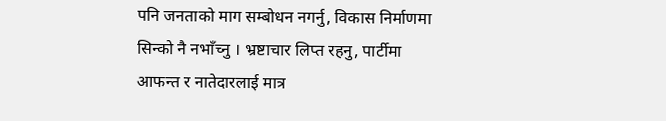पनि जनताको माग सम्बोधन नगर्नु, विकास निर्माणमा सिन्को नै नभाँच्नु । भ्रष्टाचार लिप्त रहनु, पार्टीमा आफन्त र नातेदारलाई मात्र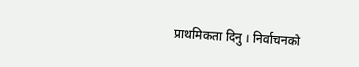प्राथमिकता दिनु । निर्वाचनको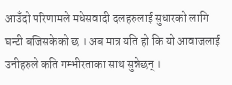आउँदो परिणामले मधेसवादी दलहरुलाई सुधारको लागि घन्टी बजिसकेको छ । अब मात्र यति हो कि यो आवाजलाई उनीहरुले कति गम्भीरताका साथ सुन्नेछन् ।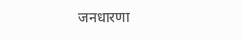जनधारणा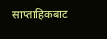साप्ताहिकबाट